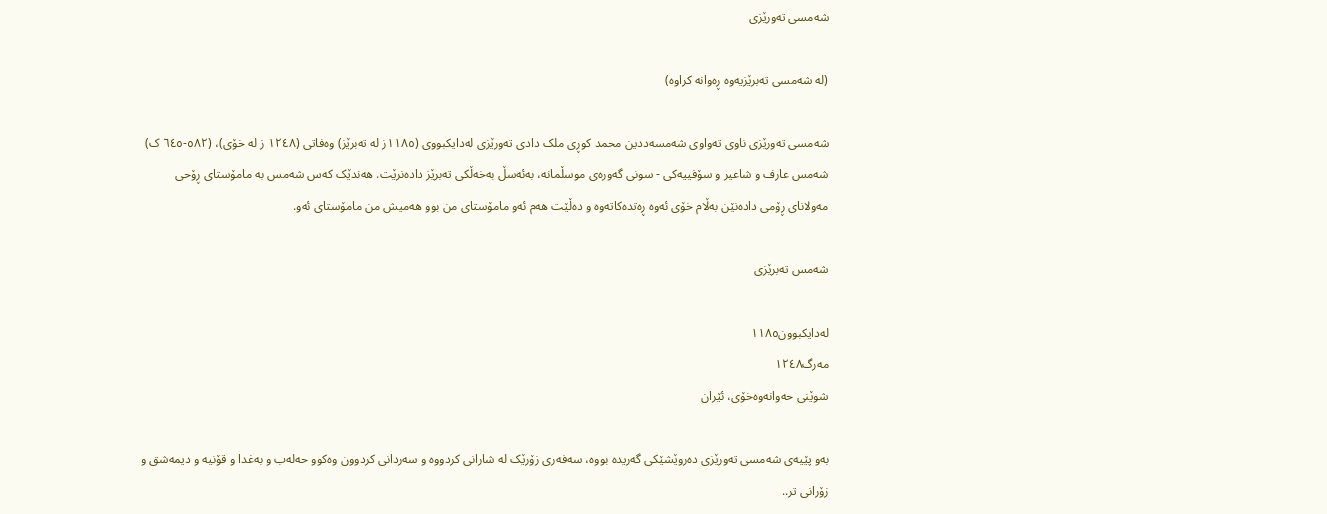شەمسی تەورێزی

(لە شەمسی تەبرێزیەوە ڕەوانە کراوە)

شەمسی تەورێزی ناوی تەواوی شەمسەددین محمد کوڕی ملک دادی تەورێزی لەدایکبووی (١١٨٥ز لە تەبرێز) وەفاتی (١٢٤٨ ز لە خۆی)، (٥٨٢-٦٤٥ ک) شەمس عارف و شاعیر و سۆفییەکی - سونی گەورەی موسڵمانە، بەئەسڵ بەخەڵکی تەبرێز دادەنرێت. ھەندێک کەس شەمس بە مامۆستای ڕۆحی مەولانای ڕۆمی دادەنێن بەڵام خۆی ئەوە ڕەتدەکاتەوە و دەڵێت ھەم ئەو مامۆستای من بوو ھەمیش من مامۆستای ئەو.

شەمس تەبرێزی

لەدایکبوون١١٨٥
مەرگ١٢٤٨
شوێنی حەوانەوەخۆی، ئێران

بەو پێیەی شەمسی تەورێزی دەروێشێکی گەریدە بووە، سەفەری زۆرێک لە شارانی کردووە و سەردانی کردوون وەکوو حەلەب و بەغدا و قۆنیە و دیمەشق و زۆرانی تر..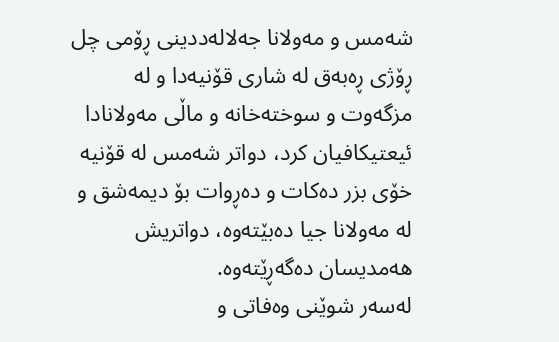شەمس و مەولانا جەلالەددینی ڕۆمی چل ڕۆژی ڕەبەق لە شاری قۆنیەدا و لە مزگەوت و سوختەخانە و ماڵی مەولانادا ئیعتیکافیان کرد، دواتر شەمس لە قۆنیە خۆی بزر دەکات و دەڕوات بۆ دیمەشق و لە مەولانا جیا دەبێتەوە، دواتریش ھەمدیسان دەگەڕێتەوە.
لەسەر شوێنی وەفاتی و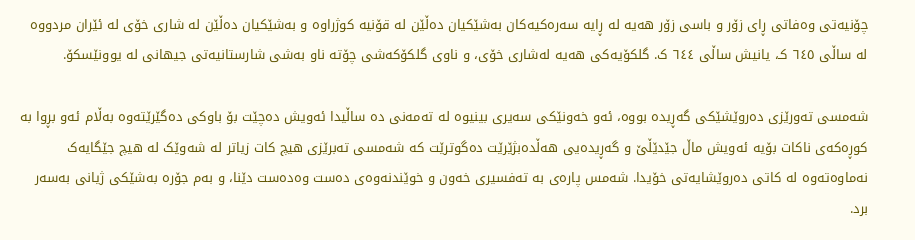چۆنیەتی وەفاتی ڕای زۆر و باسی زۆر ھەیە لە ڕایە سەرەکیەکان بەشێکیان دەڵێن لە قۆنیە کوژراوە و بەشێکیان دەڵێن لە شاری خۆی لە ئێران مردووە لە ساڵی ٦٤٥ کـ، یانیش ساڵی ٦٤٤ ک. گلکۆیەکی ھەیە لەشاری خۆی، و ناوی گلکۆکەشی چۆتە ناو بەشی شارستانیەتی جیھانی لە یوونێسکۆ.

شەمسی تەورێزی دەروێشێکی گەڕیدە بووە، ئەو خەونێکی سەیری بینیوە لە تەمەنی دە ساڵیدا ئەویش دەچێت بۆ باوکی دەگێرێتەوە بەڵام ئەو بڕوا بە کوڕەکەی ناکات بۆیە ئەویش ماڵ جێدێڵێ و گەڕیدەیی ھەڵدەبژێرێت دەگوترێت کە شەمسی تەبرێزی ھیچ کات زیاتر لە شەوێک لە ھیچ جێگایەک نەماوەتەوە لە کاتی دەروێشایەتی خۆیدا. شەمس پارەی بە تەفسیری خەون و خوێندنەوەی دەست وەدەست دێنا، و بەم جۆرە بەشێکی ژیانی بەسەر برد.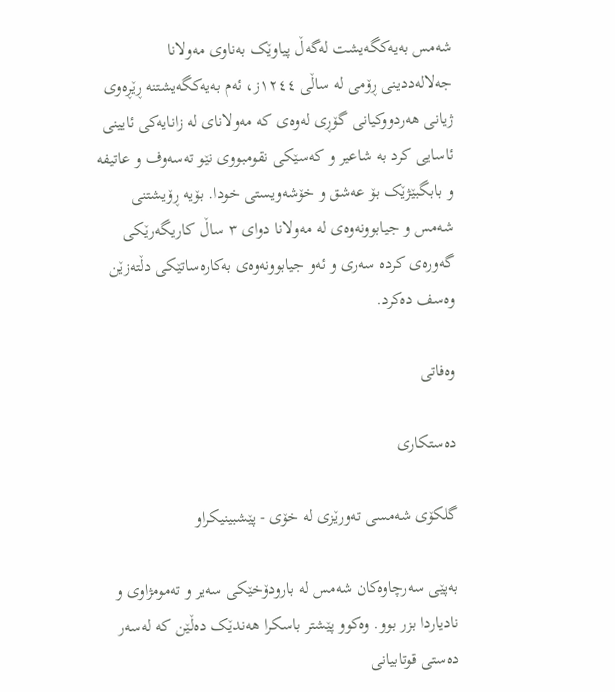شەمس بەیەکگەیشت لەگەڵ پیاوێک بەناوی مەولانا جەلالەددینی ڕۆمی لە ساڵی ١٢٤٤ز، ئەم بەیەکگەیشتنە ڕێڕەوی ژیانی ھەردووکیانی گۆڕی لەوەی کە مەولانای لە زانایەکی ئایینی ئاسایی کرد بە شاعیر و کەسێکی نقومبووی نێو تەسەوف و عاتیفە و بابگبێژێک بۆ عەشق و خۆشەویستی خودا. بۆیە ڕۆیشتنی شەمس و جیابوونەوەی لە مەولانا دوای ٣ ساڵ کاریگەرێکی گەورەی کردە سەری و ئەو جیابوونەوەی بەکارەساتێکی دڵتەزێن وەسف دەکرد.

وەفاتی

دەستکاری

گلکۆی شەمسی تەورێزی لە خۆی - پێشبینیکراو

بەپێی سەرچاوەکان شەمس لە بارودۆخێکی سەیر و تەمومژاوی و نادیاردا بزر بوو. وەکوو پێشتر باسکرا ھەندێک دەڵێن کە لەسەر دەستی قوتابیانی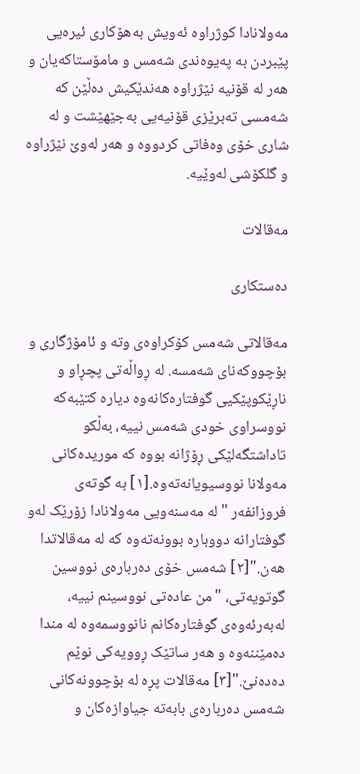مەولانادا کوژراوە ئەویش بەھۆکاری ئیرەیی پێبردن بە پەیوەندی شەمس و مامۆستاکەیان و ھەر لە قۆنیە نێژراوە ھەندێکیش دەڵێن کە شەمسی تەبرێزی قۆنیەیی بەجێھێشت و لە شاری خۆی وەفاتی کردووە و ھەر لەوێ نێژراوە و گلکۆشی لەوێیە.

مەقالات

دەستکاری

مەقالاتی شەمس کۆکراوەی وتە و ئامۆژگاری و بۆچووکەنای شەمسە. لە ڕواڵەتی پچڕاو و ناڕێکوپێکیی گوفتارەکانەوە دیارە کتێبەکە نووسراوی خودی شەمس نییە، بەڵکو تاداشتگەلێکی ڕۆژانە بووە کە موریدەکانی مەولانا نووسیویانەتەوە.[١] بە گوتەی فروزانفەر "لە مەسنەویی مەولانادا زۆرێک لەو گوفتارانە دووبارە بوونەتەوە کە لە مەقالاتدا هەن."[٢] شەمس خۆی دەربارەی نووسین گوتویەتی، "من عادەتی نووسینم نییە، لەبەرئەوەی گوفتارەکانم نانووسمەوە لە مندا دەمێننەوە و هەر ساتێک ڕوویەکی نوێم دەدەنێ."[٣] مەقالات پڕە لە بۆچوونەکانی شەمس دەربارەی بابەتە جیاوازەکان و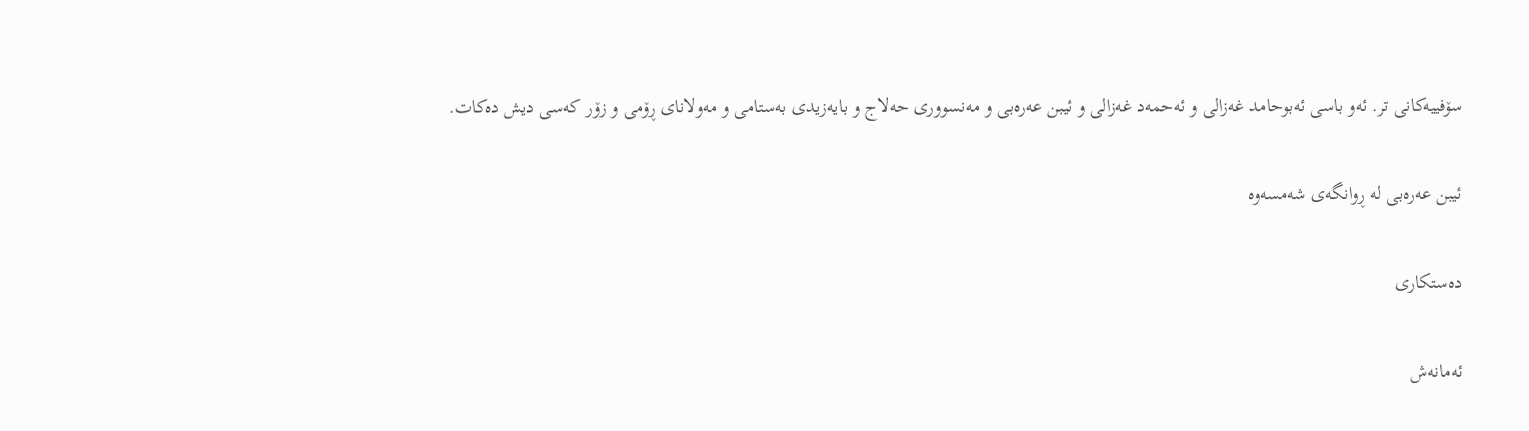سۆفییەکانی تر. ئەو باسی ئەبوحامد غەزالی و ئەحمەد غەزالی و ئیبن عەرەبی و مەنسووری حەلاج و بایەزیدی بەستامی و مەولانای ڕۆمی و زۆر کەسی دیش دەکات.

ئیبن عەرەبی لە ڕوانگەی شەمسەوە

دەستکاری

ئەمانەش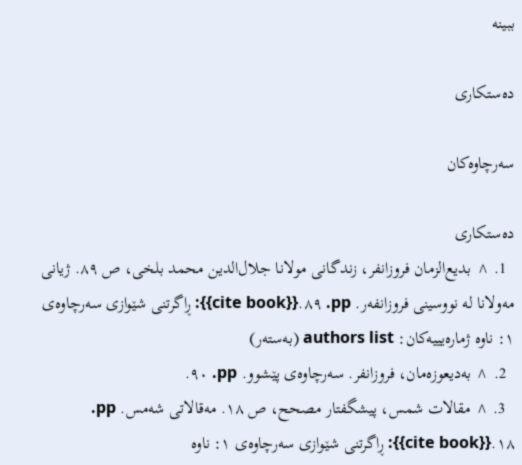ببینە

دەستکاری

سەرچاوەکان

دەستکاری
  1. ^ بدیع‌الزمان فروزانفر، زندگانی مولانا جلال‌الدین محمد بلخی، ص ۸۹. ژیانی مەولانا لە نووسینی فروزانفەر. pp. ٨٩.{{cite book}}: ڕاگرتنی شێوازی سەرچاوەی ١: ناوە ژمارەیییەکان: authors list (بەستەر)
  2. ^ بەدیعوزەمان، فروزانفر. سەرچاوەی پێشوو. pp. ٩٠.
  3. ^ مقالات شمس، پیشگفتار مصحح، ص ۱۸. مەقالاتی شەمس. pp. ١٨.{{cite book}}: ڕاگرتنی شێوازی سەرچاوەی ١: ناوە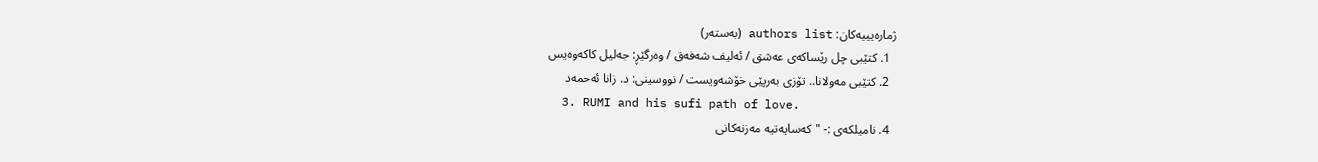ژمارەیییەکان: authors list (بەستەر)
  1. کتێبی چل رێساکەی عەشق / ئەلیف شەفەق / وەرگێڕ: جەلیل کاکەوەیس
  2. کتێبی مەولانا.. تۆزی بەرپێی خۆشەویست / نووسینی: د. زانا ئەحمەد
  3. RUMI and his sufi path of love.
  4. نامیلکەی :- "کەسایەتیە مەزنەکانی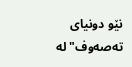نێو دونیای تەصەوف"لە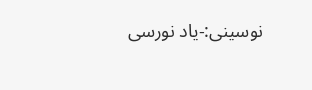نوسینی:-یاد نورسی